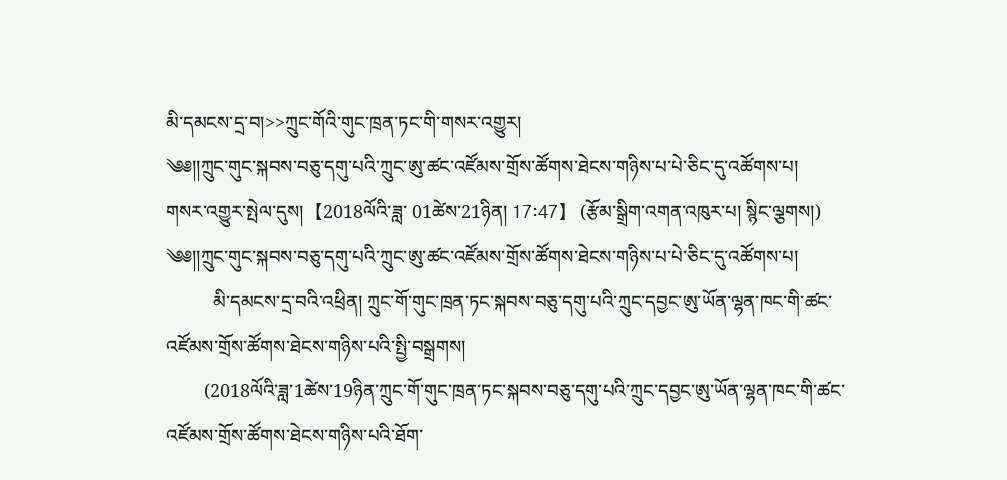མི་དམངས་དྲ་བ།>>ཀྲུང་གོའི་གུང་ཁྲན་ཏང་གི་གསར་འགྱུར།
༄༅།།ཀྲུང་གུང་སྐབས་བཅུ་དགུ་པའི་ཀྲུང་ཨུ་ཚང་འཛོམས་གྲོས་ཚོགས་ཐེངས་གཉིས་པ་པེ་ཅིང་དུ་འཚོགས་པ།
གསར་འགྱུར་སྤེལ་དུས།  【2018ལོའི་ཟླ་ 01ཚེས་21ཉིན། 17:47】   (རྩོམ་སྒྲིག་འགན་འཁུར་པ། སྙིང་ལྕགས།)
༄༅།།ཀྲུང་གུང་སྐབས་བཅུ་དགུ་པའི་ཀྲུང་ཨུ་ཚང་འཛོམས་གྲོས་ཚོགས་ཐེངས་གཉིས་པ་པེ་ཅིང་དུ་འཚོགས་པ།
          མི་དམངས་དྲ་བའི་འཕྲིན། ཀྲུང་གོ་གུང་ཁྲན་ཏང་སྐབས་བཅུ་དགུ་པའི་ཀྲུང་དབྱང་ཨུ་ཡོན་ལྷན་ཁང་གི་ཚང་འཛོམས་གྲོས་ཚོགས་ཐེངས་གཉིས་པའི་སྤྱི་བསྒྲགས།
        (2018ལོའི་ཟླ་1ཚེས་19ཉིན་ཀྲུང་གོ་གུང་ཁྲན་ཏང་སྐབས་བཅུ་དགུ་པའི་ཀྲུང་དབྱང་ཨུ་ཡོན་ལྷན་ཁང་གི་ཚང་འཛོམས་གྲོས་ཚོགས་ཐེངས་གཉིས་པའི་ཐོག་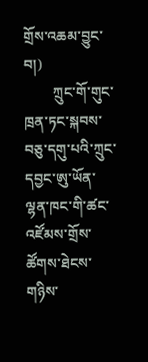གྲོས་འཆམ་བྱུང་བ།)
        ཀྲུང་གོ་གུང་ཁྲན་ཏང་སྐབས་བཅུ་དགུ་པའི་ཀྲུང་དབྱང་ཨུ་ཡོན་ལྷན་ཁང་གི་ཚང་འཛོམས་གྲོས་ཚོགས་ཐེངས་གཉིས་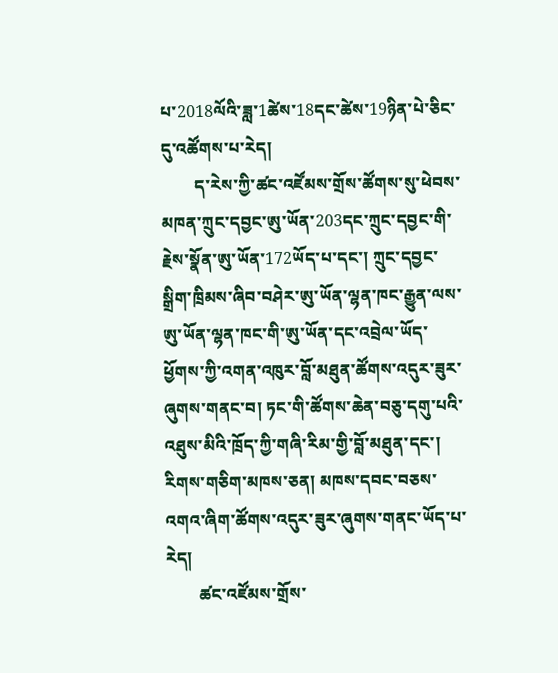པ་2018ལོའི་ཟླ་1ཚེས་18དང་ཚེས་19ཉིན་པེ་ཅིང་དུ་འཚོགས་པ་རེད།
        ད་རེས་ཀྱི་ཚང་འཛོམས་གྲོས་ཚོགས་སུ་ཕེབས་མཁན་ཀྲུང་དབྱང་ཨུ་ཡོན་203དང་ཀྲུང་དབྱང་གི་རྗེས་སྣོན་ཨུ་ཡོན་172ཡོད་པ་དང་། ཀྲུང་དབྱང་སྒྲིག་ཁྲིམས་ཞིབ་བཤེར་ཨུ་ཡོན་ལྷན་ཁང་རྒྱུན་ལས་ཨུ་ཡོན་ལྷན་ཁང་གི་ཨུ་ཡོན་དང་འབྲེལ་ཡོད་ཕྱོགས་ཀྱི་འགན་འཁུར་བློ་མཐུན་ཚོགས་འདུར་ཟུར་ཞུགས་གནང་བ། ཏང་གི་ཚོགས་ཆེན་བཅུ་དགུ་པའི་འཐུས་མིའི་ཁྲོད་ཀྱི་གཞི་རིམ་གྱི་བློ་མཐུན་དང་། རིགས་གཅིག་མཁས་ཅན། མཁས་དབང་བཅས་འགའ་ཞིག་ཚོགས་འདུར་ཟུར་ཞུགས་གནང་ཡོད་པ་རེད།
        ཚང་འཛོམས་གྲོས་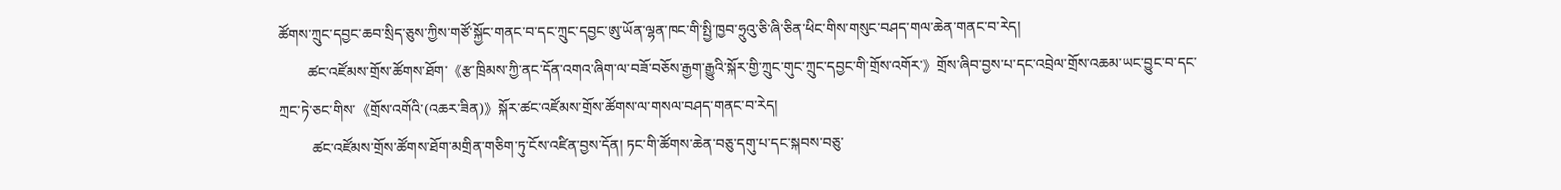ཚོགས་ཀྲུང་དབྱང་ཆབ་སྲིད་ཅུས་ཀྱིས་གཙོ་སྐྱོང་གནང་བ་དང་ཀྲུང་དབྱང་ཨུ་ཡོན་ལྷན་ཁང་གི་སྤྱི་ཁྱབ་ཧྲུའུ་ཅི་ཞི་ཅིན་ཕིང་གིས་གསུང་བཤད་གལ་ཆེན་གནང་བ་རེད།
        ཚང་འཛོམས་གྲོས་ཚོགས་ཐོག་《རྩ་ཁྲིམས་ཀྱི་ནང་དོན་འགའ་ཞིག་ལ་བཟོ་བཅོས་རྒྱག་རྒྱུའི་སྐོར་གྱི་ཀྲུང་གུང་ཀྲུང་དབྱང་གི་གྲོས་འགོར་》གྲོས་ཞིབ་བྱས་པ་དང་འབྲེལ་གྲོས་འཆམ་ཡང་བྱུང་བ་དང་ཀྲང་ཏེ་ཅང་གིས་《གྲོས་འགོའི་(འཆར་ཟིན)》སྐོར་ཚང་འཛོམས་གྲོས་ཚོགས་ལ་གསལ་བཤད་གནང་བ་རེད།
         ཚང་འཛོམས་གྲོས་ཚོགས་ཐོག་མགྲིན་གཅིག་ཏུ་ངོས་འཛིན་བྱས་དོན། ཏང་གི་ཚོགས་ཆེན་བཅུ་དགུ་པ་དང་སྐབས་བཅུ་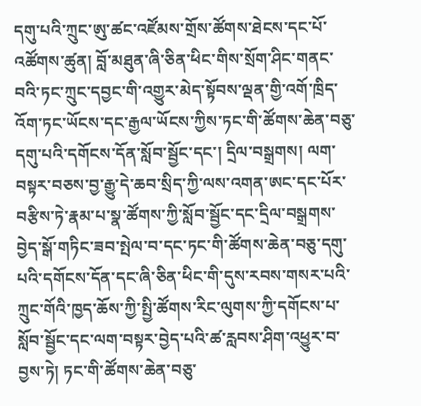དགུ་པའི་ཀྲུང་ཨུ་ཚང་འཛོམས་གྲོས་ཚོགས་ཐེངས་དང་པོ་འཚོགས་ཚུན། བློ་མཐུན་ཞི་ཅིན་ཕིང་གིས་སྲོག་ཤིང་གནང་བའི་ཏང་ཀྲུང་དབྱང་གི་འགྱུར་མེད་སྟོབས་ལྡན་གྱི་འགོ་ཁྲིད་འོག་ཏང་ཡོངས་དང་རྒྱལ་ཡོངས་ཀྱིས་ཏང་གི་ཚོགས་ཆེན་བཅུ་དགུ་པའི་དགོངས་དོན་སློབ་སྦྱོང་དང་། དྲིལ་བསྒྲགས། ལག་བསྟར་བཅས་བྱ་རྒྱུ་དེ་ཆབ་སྲིད་ཀྱི་ལས་འགན་ཨང་དང་པོར་བརྩིས་ཏེ་རྣམ་པ་སྣ་ཚོགས་ཀྱི་སློབ་སྦྱོང་དང་དྲིལ་བསྒྲགས་བྱེད་སྒོ་གཏིང་ཟབ་སྤེལ་བ་དང་ཏང་གི་ཚོགས་ཆེན་བཅུ་དགུ་པའི་དགོངས་དོན་དང་ཞི་ཅིན་ཕིང་གི་དུས་རབས་གསར་པའི་ཀྲུང་གོའི་ཁྱད་ཆོས་ཀྱི་སྤྱི་ཚོགས་རིང་ལུགས་ཀྱི་དགོངས་པ་སློབ་སྦྱོང་དང་ལག་བསྟར་བྱེད་པའི་ཚ་རླབས་ཤིག་འཕྱུར་བ་བྱས་ཏེ། ཏང་གི་ཚོགས་ཆེན་བཅུ་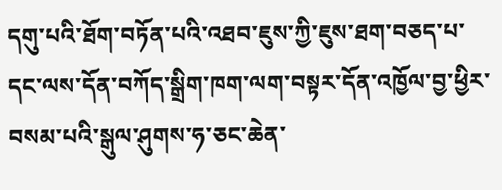དགུ་པའི་ཐོག་བཏོན་པའི་འཐབ་ཇུས་ཀྱི་ཇུས་ཐག་བཅད་པ་དང་ལས་དོན་བཀོད་སྒྲིག་ཁག་ལག་བསྟར་དོན་འཁྱོལ་བྱ་ཕྱིར་བསམ་པའི་སྒུལ་ཤུགས་ཧ་ཅང་ཆེན་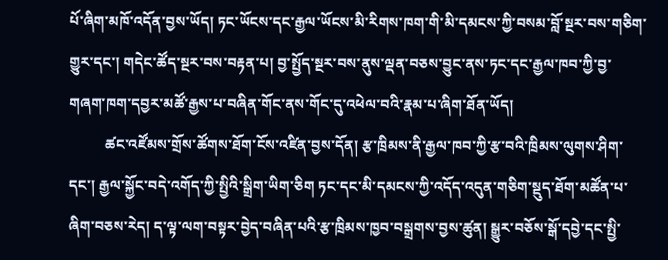པོ་ཞིག་མཁོ་འདོན་བྱས་ཡོད། ཏང་ཡོངས་དང་རྒྱལ་ཡོངས་མི་རིགས་ཁག་གི་མི་དམངས་ཀྱི་བསམ་བློ་སྔར་བས་གཅིག་གྱུར་དང་། གདེང་ཚོད་སྔར་བས་བརྟན་པ། བྱ་སྤྱོད་སྔར་བས་ནུས་ལྡན་བཅས་བྱུང་ནས་ཏང་དང་རྒྱལ་ཁབ་ཀྱི་བྱ་གཞག་ཁག་དབྱར་མཚོ་རྒྱས་པ་བཞིན་གོང་ནས་གོང་དུ་འཕེལ་བའི་རྣམ་པ་ཞིག་ཐོན་ཡོད།
          ཚང་འཛོམས་གྲོས་ཚོགས་ཐོག་ངོས་འཛིན་བྱས་དོན། རྩ་ཁྲིམས་ནི་རྒྱལ་ཁབ་ཀྱི་རྩ་བའི་ཁྲིམས་ལུགས་ཤིག་དང་། རྒྱལ་སྐྱོང་བདེ་འགོད་ཀྱི་སྤྱིའི་སྒྲིག་ཡིག་ཅིག ཏང་དང་མི་དམངས་ཀྱི་འདོད་འདུན་གཅིག་སྡུད་ཐོག་མཚོན་པ་ཞིག་བཅས་རེད། ད་ལྟ་ལག་བསྟར་བྱེད་བཞིན་པའི་རྩ་ཁྲིམས་ཁྱབ་བསྒྲགས་བྱས་ཚུན། སྒྱུར་བཅོས་སྒོ་དབྱེ་དང་སྤྱི་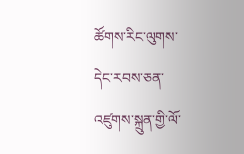ཚོགས་རིང་ལུགས་དེང་རབས་ཅན་འཛུགས་སྐྲུན་གྱི་ལོ་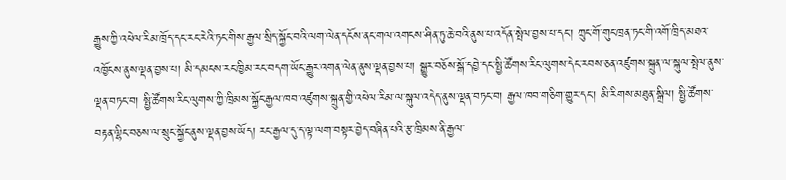རྒྱུས་ཀྱི་འཕེལ་རིམ་ཁྲོད་དང་རང་རེའི་ཏང་གིས་རྒྱལ་སྲིད་སྐྱོང་བའི་ལག་ལེན་དངོས་ནང་གལ་འགངས་ཤིན་ཏུ་ཆེ་བའི་ནུས་པ་འདོན་སྤེལ་བྱས་པ་དང་། ཀྲུང་གོ་གུང་ཁྲན་ཏང་གི་འགོ་ཁྲིད་མཐའ་འཁྱོངས་ནུས་ལྡན་བྱས་པ། མི་དམངས་རང་ཁྱིམ་རང་བདག་ཡོང་རྒྱུར་འགན་ལེན་ནུས་ལྡན་བྱས་པ། སྒྱུར་བཅོས་སྒོ་དབྱེ་དང་སྤྱི་ཚོགས་རིང་ལུགས་དེང་རབས་ཅན་འཛུགས་སྐྲུན་ལ་སྐུལ་སྤེལ་ནུས་ལྡན་བཏང་བ། སྤྱི་ཚོགས་རིང་ལུགས་ཀྱི་ཁྲིམས་སྐྱོང་རྒྱལ་ཁབ་འཛུགས་སྐྲུན་གྱི་འཕེལ་རིམ་ལ་སྐུལ་འདེད་ནུས་ལྡན་བཏང་བ། རྒྱལ་ཁབ་གཅིག་གྱུར་དང་། མི་རིགས་མཐུན་སྒྲིལ། སྤྱི་ཚོགས་བརྟན་ལྷིང་བཅས་ལ་སྲུང་སྐྱོང་ནུས་ལྡན་བྱས་ཡོད། རང་རྒྱལ་དུ་ད་ལྟ་ལག་བསྟར་བྱེད་བཞིན་པའི་རྩ་ཁྲིམས་ནི་རྒྱལ་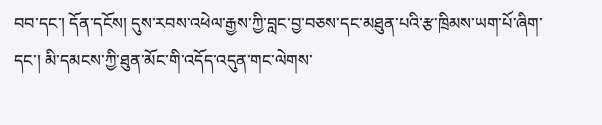བབ་དང་། དོན་དངོས། དུས་རབས་འཕེལ་རྒྱས་ཀྱི་བླང་བྱ་བཅས་དང་མཐུན་པའི་རྩ་ཁྲིམས་ཡག་པོ་ཞིག་དང་། མི་དམངས་ཀྱི་ཐུན་མོང་གི་འདོད་འདུན་གང་ལེགས་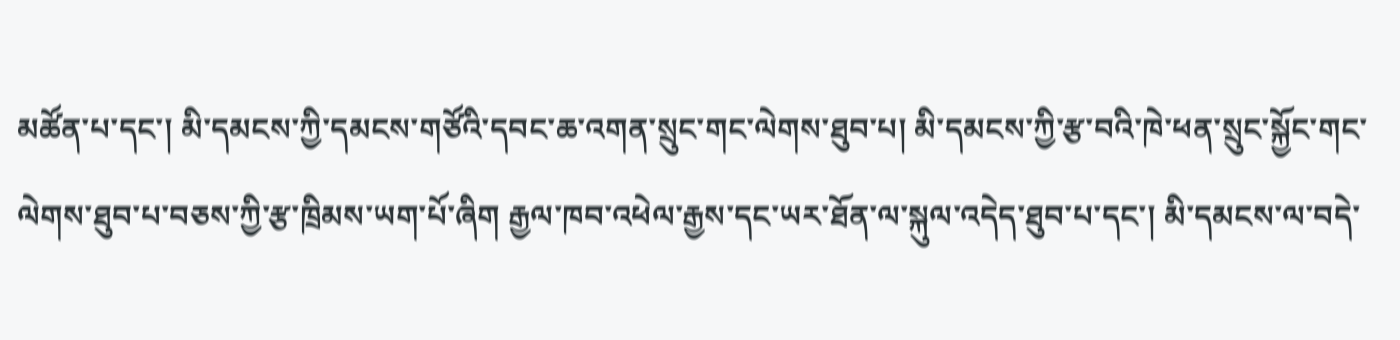མཚོན་པ་དང་། མི་དམངས་ཀྱི་དམངས་གཙོའི་དབང་ཆ་འགན་སྲུང་གང་ལེགས་ཐུབ་པ། མི་དམངས་ཀྱི་རྩ་བའི་ཁེ་ཕན་སྲུང་སྐྱོང་གང་ལེགས་ཐུབ་པ་བཅས་ཀྱི་རྩ་ཁྲིམས་ཡག་པོ་ཞིག རྒྱལ་ཁབ་འཕེལ་རྒྱས་དང་ཡར་ཐོན་ལ་སྐུལ་འདེད་ཐུབ་པ་དང་། མི་དམངས་ལ་བདེ་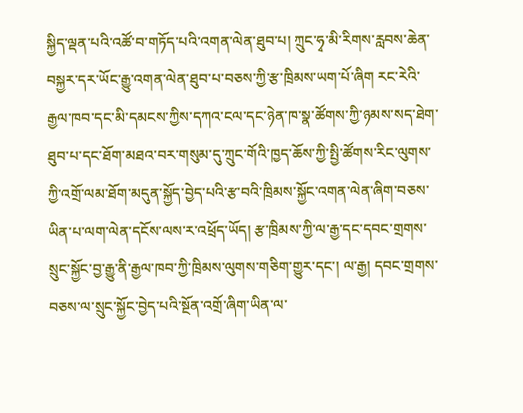སྐྱིད་ལྡན་པའི་འཚོ་བ་གཏོད་པའི་འགན་ལེན་ཐུབ་པ། ཀྲུང་ཧྭ་མི་རིགས་རླབས་ཆེན་བསྐྱར་དར་ཡོང་རྒྱུ་འགན་ལེན་ཐུབ་པ་བཅས་ཀྱི་རྩ་ཁྲིམས་ཡག་པོ་ཞིག རང་རེའི་རྒྱལ་ཁབ་དང་མི་དམངས་ཀྱིས་དཀའ་ངལ་དང་ཉེན་ཁ་སྣ་ཚོགས་ཀྱི་ཉམས་སད་ཐེག་ཐུབ་པ་དང་ཐོག་མཐའ་བར་གསུམ་དུ་ཀྲུང་གོའི་ཁྱད་ཆོས་ཀྱི་སྤྱི་ཚོགས་རིང་ལུགས་ཀྱི་འགྲོ་ལམ་ཐོག་མདུན་སྐྱོད་བྱེད་པའི་རྩ་བའི་ཁྲིམས་སྐྱོང་འགན་ལེན་ཞིག་བཅས་ཡིན་པ་ལག་ལེན་དངོས་ལས་ར་འཕྲོད་ཡོད། རྩ་ཁྲིམས་ཀྱི་ལ་རྒྱ་དང་དབང་གྲགས་སྲུང་སྐྱོང་བྱ་རྒྱུ་ནི་རྒྱལ་ཁབ་ཀྱི་ཁྲིམས་ལུགས་གཅིག་གྱུར་དང་། ལ་རྒྱ། དབང་གྲགས་བཅས་ལ་སྲུང་སྐྱོང་བྱེད་པའི་སྔོན་འགྲོ་ཞིག་ཡིན་ལ་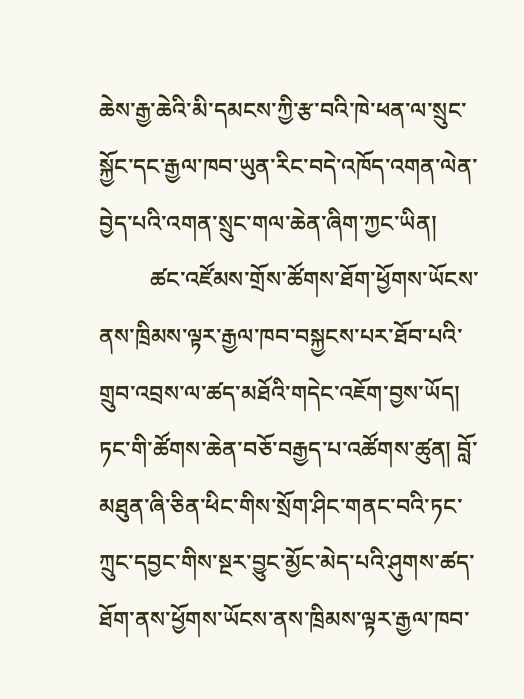ཆེས་རྒྱ་ཆེའི་མི་དམངས་ཀྱི་རྩ་བའི་ཁེ་ཕན་ལ་སྲུང་སྐྱོང་དང་རྒྱལ་ཁབ་ཡུན་རིང་བདེ་འཁོད་འགན་ལེན་བྱེད་པའི་འགན་སྲུང་གལ་ཆེན་ཞིག་ཀྱང་ཡིན།
         ཚང་འཛོམས་གྲོས་ཚོགས་ཐོག་ཕྱོགས་ཡོངས་ནས་ཁྲིམས་ལྟར་རྒྱལ་ཁབ་བསྐྱངས་པར་ཐོབ་པའི་གྲུབ་འབྲས་ལ་ཚད་མཐོའི་གདེང་འཇོག་བྱས་ཡོད། ཏང་གི་ཚོགས་ཆེན་བཅོ་བརྒྱད་པ་འཚོགས་ཚུན། བློ་མཐུན་ཞི་ཅིན་ཕིང་གིས་སྲོག་ཤིང་གནང་བའི་ཏང་ཀྲུང་དབྱང་གིས་སྔར་བྱུང་མྱོང་མེད་པའི་ཤུགས་ཚད་ཐོག་ནས་ཕྱོགས་ཡོངས་ནས་ཁྲིམས་ལྟར་རྒྱལ་ཁབ་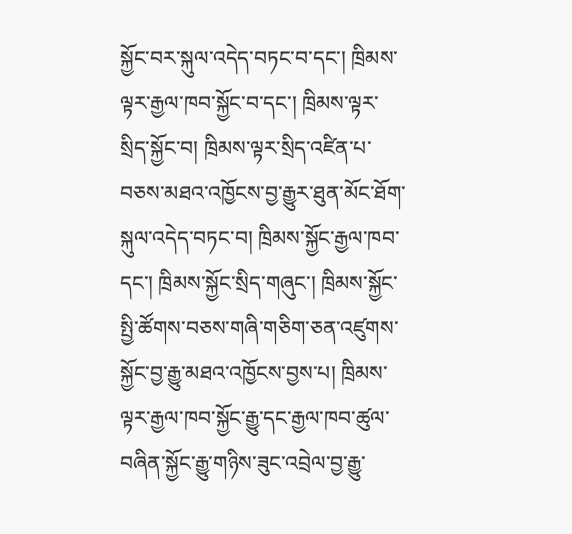སྐྱོང་བར་སྐུལ་འདེད་བཏང་བ་དང་། ཁྲིམས་ལྟར་རྒྱལ་ཁབ་སྐྱོང་བ་དང་། ཁྲིམས་ལྟར་སྲིད་སྐྱོང་བ། ཁྲིམས་ལྟར་སྲིད་འཛིན་པ་བཅས་མཐའ་འཁྱོངས་བྱ་རྒྱུར་ཐུན་མོང་ཐོག་སྐུལ་འདེད་བཏང་བ། ཁྲིམས་སྐྱོང་རྒྱལ་ཁབ་དང་། ཁྲིམས་སྐྱོང་སྲིད་གཞུང་། ཁྲིམས་སྐྱོང་སྤྱི་ཚོགས་བཅས་གཞི་གཅིག་ཅན་འཛུགས་སྐྱོང་བྱ་རྒྱུ་མཐའ་འཁྱོངས་བྱས་པ། ཁྲིམས་ལྟར་རྒྱལ་ཁབ་སྐྱོང་རྒྱུ་དང་རྒྱལ་ཁབ་ཚུལ་བཞིན་སྐྱོང་རྒྱུ་གཉིས་ཟུང་འབྲེལ་བྱ་རྒྱུ་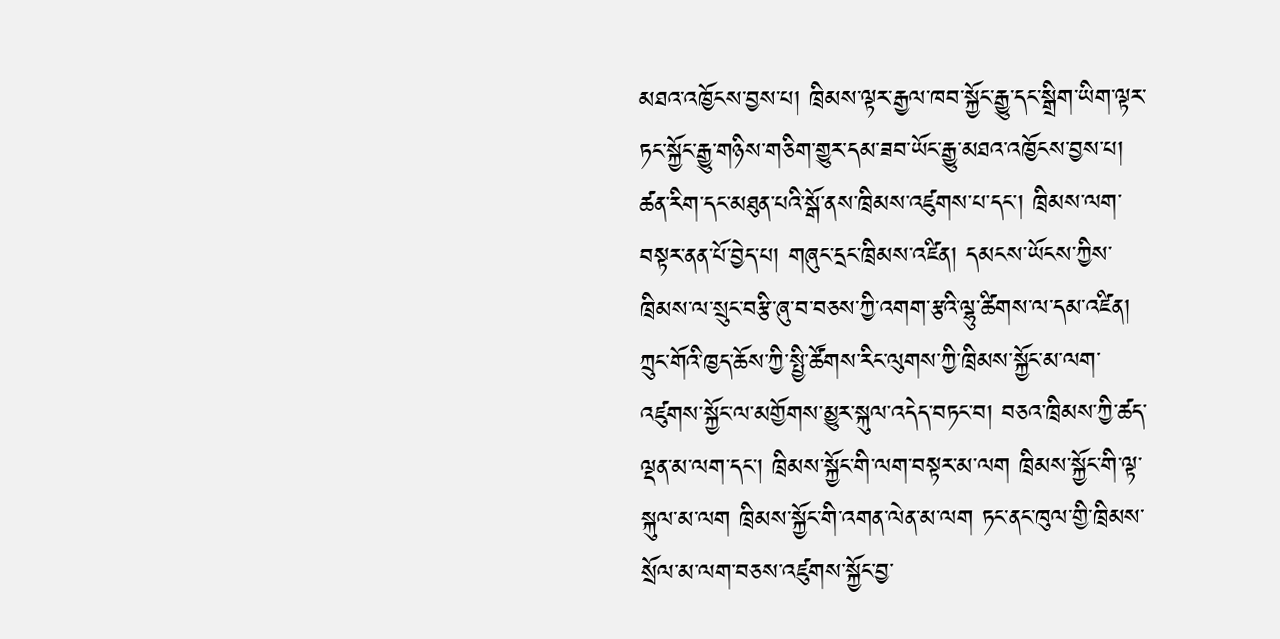མཐའ་འཁྱོངས་བྱས་པ། ཁྲིམས་ལྟར་རྒྱལ་ཁབ་སྐྱོང་རྒྱུ་དང་སྒྲིག་ཡིག་ལྟར་ཏང་སྐྱོང་རྒྱུ་གཉིས་གཅིག་གྱུར་དམ་ཟབ་ཡོང་རྒྱུ་མཐའ་འཁྱོངས་བྱས་པ། ཚན་རིག་དང་མཐུན་པའི་སྒོ་ནས་ཁྲིམས་འཛུགས་པ་དང་། ཁྲིམས་ལག་བསྟར་ནན་པོ་བྱེད་པ། གཞུང་དྲང་ཁྲིམས་འཛིན། དམངས་ཡོངས་ཀྱིས་ཁྲིམས་ལ་སྲུང་བརྩི་ཞུ་བ་བཅས་ཀྱི་འགག་རྩའི་ལྷུ་ཚིགས་ལ་དམ་འཛིན། ཀྲུང་གོའི་ཁྱད་ཆོས་ཀྱི་སྤྱི་ཚོགས་རིང་ལུགས་ཀྱི་ཁྲིམས་སྐྱོང་མ་ལག་འཛུགས་སྐྱོང་ལ་མགྱོགས་མྱུར་སྐུལ་འདེད་བཏང་བ། བཅའ་ཁྲིམས་ཀྱི་ཚད་ལྡན་མ་ལག་དང་། ཁྲིམས་སྐྱོང་གི་ལག་བསྟར་མ་ལག ཁྲིམས་སྐྱོང་གི་ལྟ་སྐུལ་མ་ལག ཁྲིམས་སྐྱོང་གི་འགན་ལེན་མ་ལག ཏང་ནང་ཁུལ་གྱི་ཁྲིམས་སྲོལ་མ་ལག་བཅས་འཛུགས་སྐྱོང་བྱ་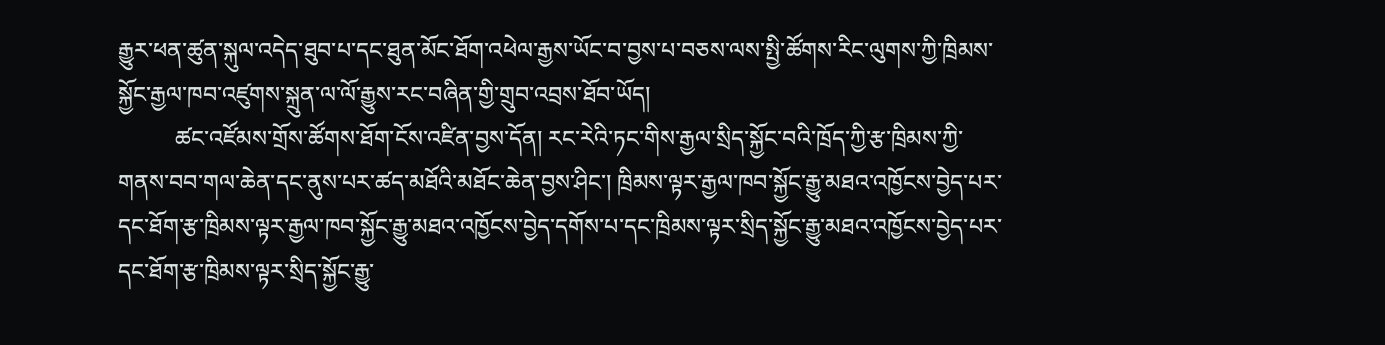རྒྱུར་ཕན་ཚུན་སྐུལ་འདེད་ཐུབ་པ་དང་ཐུན་མོང་ཐོག་འཕེལ་རྒྱས་ཡོང་བ་བྱས་པ་བཅས་ལས་སྤྱི་ཚོགས་རིང་ལུགས་ཀྱི་ཁྲིམས་སྐྱོང་རྒྱལ་ཁབ་འཛུགས་སྐྲུན་ལ་ལོ་རྒྱུས་རང་བཞིན་གྱི་གྲུབ་འབྲས་ཐོབ་ཡོད།
          ཚང་འཛོམས་གྲོས་ཚོགས་ཐོག་ངོས་འཛིན་བྱས་དོན། རང་རེའི་ཏང་གིས་རྒྱལ་སྲིད་སྐྱོང་བའི་ཁྲོད་ཀྱི་རྩ་ཁྲིམས་ཀྱི་གནས་བབ་གལ་ཆེན་དང་ནུས་པར་ཚད་མཐོའི་མཐོང་ཆེན་བྱས་ཤིང་། ཁྲིམས་ལྟར་རྒྱལ་ཁབ་སྐྱོང་རྒྱུ་མཐའ་འཁྱོངས་བྱེད་པར་དང་ཐོག་རྩ་ཁྲིམས་ལྟར་རྒྱལ་ཁབ་སྐྱོང་རྒྱུ་མཐའ་འཁྱོངས་བྱེད་དགོས་པ་དང་ཁྲིམས་ལྟར་སྲིད་སྐྱོང་རྒྱུ་མཐའ་འཁྱོངས་བྱེད་པར་དང་ཐོག་རྩ་ཁྲིམས་ལྟར་སྲིད་སྐྱོང་རྒྱུ་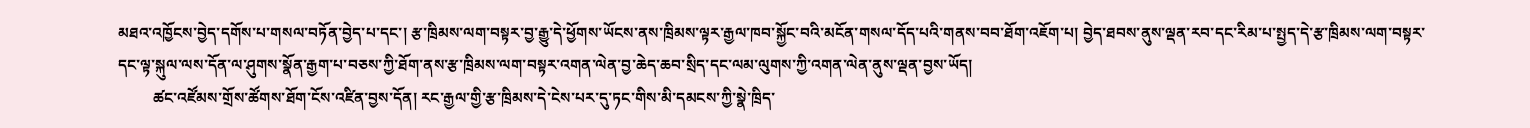མཐའ་འཁྱོངས་བྱེད་དགོས་པ་གསལ་བཏོན་བྱེད་པ་དང་། རྩ་ཁྲིམས་ལག་བསྟར་བྱ་རྒྱུ་དེ་ཕྱོགས་ཡོངས་ནས་ཁྲིམས་ལྟར་རྒྱལ་ཁབ་སྐྱོང་བའི་མངོན་གསལ་དོད་པའི་གནས་བབ་ཐོག་འཇོག་པ། བྱེད་ཐབས་ནུས་ལྡན་རབ་དང་རིམ་པ་སྤྱད་དེ་རྩ་ཁྲིམས་ལག་བསྟར་དང་ལྟ་སྐུལ་ལས་དོན་ལ་ཤུགས་སྣོན་རྒྱག་པ་བཅས་ཀྱི་ཐོག་ནས་རྩ་ཁྲིམས་ལག་བསྟར་འགན་ལེན་བྱ་ཆེད་ཆབ་སྲིད་དང་ལམ་ལུགས་ཀྱི་འགན་ལེན་ནུས་ལྡན་བྱས་ཡོད།
         ཚང་འཛོམས་གྲོས་ཚོགས་ཐོག་ངོས་འཛིན་བྱས་དོན། རང་རྒྱལ་གྱི་རྩ་ཁྲིམས་དེ་ངེས་པར་དུ་ཏང་གིས་མི་དམངས་ཀྱི་སྣེ་ཁྲིད་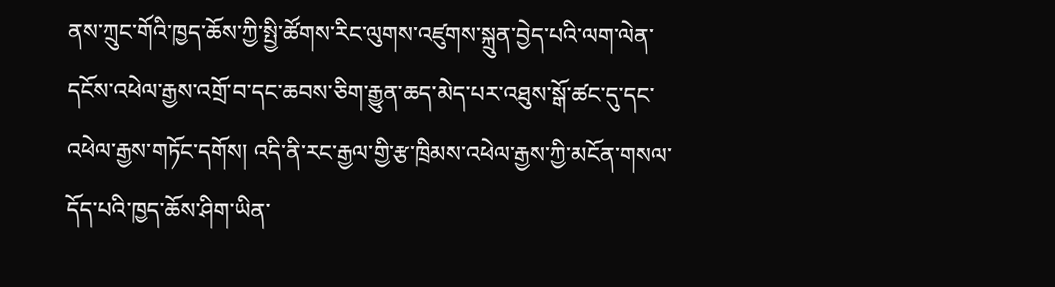ནས་ཀྲུང་གོའི་ཁྱད་ཆོས་ཀྱི་སྤྱི་ཚོགས་རིང་ལུགས་འཛུགས་སྐྲུན་བྱེད་པའི་ལག་ལེན་དངོས་འཕེལ་རྒྱས་འགྲོ་བ་དང་ཆབས་ཅིག་རྒྱུན་ཆད་མེད་པར་འཐུས་སྒོ་ཚང་དུ་དང་འཕེལ་རྒྱས་གཏོང་དགོས། འདི་ནི་རང་རྒྱལ་གྱི་རྩ་ཁྲིམས་འཕེལ་རྒྱས་ཀྱི་མངོན་གསལ་དོད་པའི་ཁྱད་ཆོས་ཤིག་ཡིན་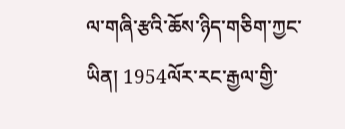ལ་གཞི་རྩའི་ཆོས་ཉིད་གཅིག་ཀྱང་ཡིན། 1954ལོར་རང་རྒྱལ་གྱི་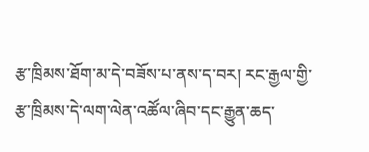རྩ་ཁྲིམས་ཐོག་མ་དེ་བཟོས་པ་ནས་ད་བར། རང་རྒྱལ་གྱི་རྩ་ཁྲིམས་དེ་ལག་ལེན་འཚོལ་ཞིབ་དང་རྒྱུན་ཆད་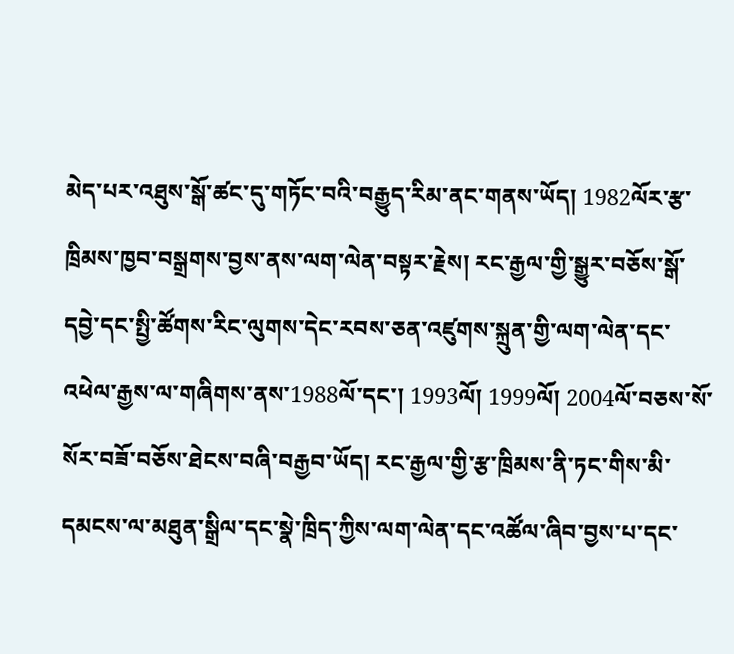མེད་པར་འཐུས་སྒོ་ཚང་དུ་གཏོང་བའི་བརྒྱུད་རིམ་ནང་གནས་ཡོད། 1982ལོར་རྩ་ཁྲིམས་ཁྱབ་བསྒྲགས་བྱས་ནས་ལག་ལེན་བསྟར་རྗེས། རང་རྒྱལ་གྱི་སྒྱུར་བཅོས་སྒོ་དབྱེ་དང་སྤྱི་ཚོགས་རིང་ལུགས་དེང་རབས་ཅན་འཛུགས་སྐྲུན་གྱི་ལག་ལེན་དང་འཕེལ་རྒྱས་ལ་གཞིགས་ནས་1988ལོ་དང་། 1993ལོ། 1999ལོ། 2004ལོ་བཅས་སོ་སོར་བཟོ་བཅོས་ཐེངས་བཞི་བརྒྱབ་ཡོད། རང་རྒྱལ་གྱི་རྩ་ཁྲིམས་ནི་ཏང་གིས་མི་དམངས་ལ་མཐུན་སྒྲིལ་དང་སྣེ་ཁྲིད་ཀྱིས་ལག་ལེན་དང་འཚོལ་ཞིབ་བྱས་པ་དང་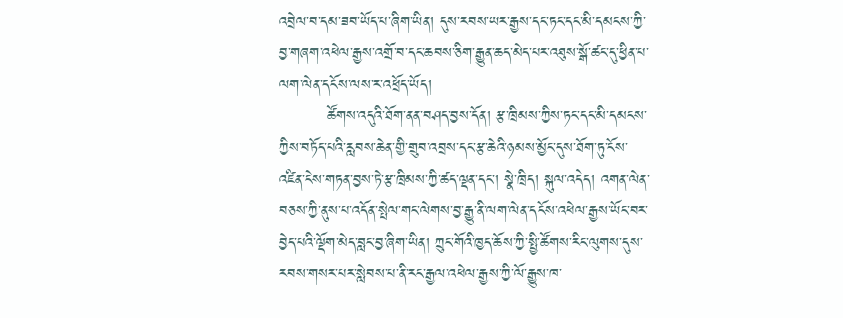འབྲེལ་བ་དམ་ཟབ་ཡོད་པ་ཞིག་ཡིན། དུས་རབས་ཡར་རྒྱས་དང་ཏང་དང་མི་དམངས་ཀྱི་བྱ་གཞག་འཕེལ་རྒྱས་འགྲོ་བ་དང་ཆབས་ཅིག་རྒྱུན་ཆད་མེད་པར་འཐུས་སྒོ་ཚང་དུ་ཕྱིན་པ་ལག་ལེན་དངོས་ལས་ར་འཕྲོད་ཡོད།
         ཚོགས་འདུའི་ཐོག་ནན་བཤད་བྱས་དོན། རྩ་ཁྲིམས་ཀྱིས་ཏང་དང་མི་དམངས་ཀྱིས་བཏོད་པའི་རླབས་ཆེན་གྱི་གྲུབ་འབྲས་དང་རྩ་ཆེའི་ཉམས་མྱོང་དུས་ཐོག་ཏུ་ངོས་འཛིན་ངེས་གཏན་བྱས་ཏེ་རྩ་ཁྲིམས་ཀྱི་ཚད་ལྡན་དང་། སྣེ་ཁྲིད། སྐུལ་འདེད། འགན་ལེན་བཅས་ཀྱི་ནུས་པ་འདོན་སྤེལ་གང་ལེགས་བྱ་རྒྱུ་ནི་ལག་ལེན་དངོས་འཕེལ་རྒྱས་ཡོང་བར་བྱེད་པའི་ལྡོག་མེད་བླང་བྱ་ཞིག་ཡིན། ཀྲུང་གོའི་ཁྱད་ཆོས་ཀྱི་སྤྱི་ཚོགས་རིང་ལུགས་དུས་རབས་གསར་པར་སླེབས་པ་ནི་རང་རྒྱལ་འཕེལ་རྒྱས་ཀྱི་ལོ་རྒྱུས་ཁ་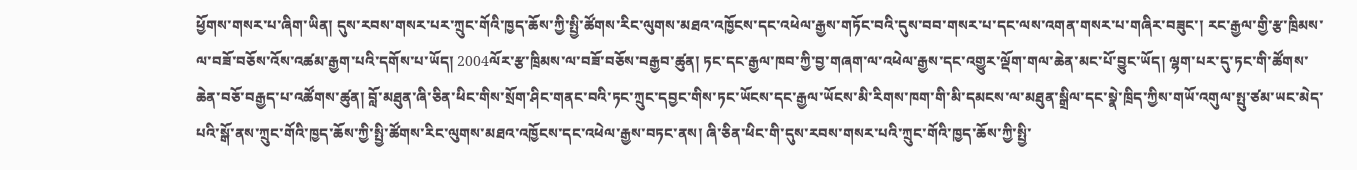ཕྱོགས་གསར་པ་ཞིག་ཡིན། དུས་རབས་གསར་པར་ཀྲུང་གོའི་ཁྱད་ཆོས་ཀྱི་སྤྱི་ཚོགས་རིང་ལུགས་མཐའ་འཁྱོངས་དང་འཕེལ་རྒྱས་གཏོང་བའི་དུས་བབ་གསར་པ་དང་ལས་འགན་གསར་པ་གཞིར་བཟུང་། རང་རྒྱལ་གྱི་རྩ་ཁྲིམས་ལ་བཟོ་བཅོས་འོས་འཚམ་རྒྱག་པའི་དགོས་པ་ཡོད། 2004ལོར་རྩ་ཁྲིམས་ལ་བཟོ་བཅོས་བརྒྱབ་ཚུན། ཏང་དང་རྒྱལ་ཁབ་ཀྱི་བྱ་གཞག་ལ་འཕེལ་རྒྱས་དང་འགྱུར་ལྡོག་གལ་ཆེན་མང་པོ་བྱུང་ཡོད། ལྷག་པར་དུ་ཏང་གི་ཚོགས་ཆེན་བཅོ་བརྒྱད་པ་འཚོགས་ཚུན། བློ་མཐུན་ཞི་ཅིན་ཕིང་གིས་སྲོག་ཤིང་གནང་བའི་ཏང་ཀྲུང་དབྱང་གིས་ཏང་ཡོངས་དང་རྒྱལ་ཡོངས་མི་རིགས་ཁག་གི་མི་དམངས་ལ་མཐུན་སྒྲིལ་དང་སྣེ་ཁྲིད་ཀྱིས་གཡོ་འགུལ་སྤུ་ཙམ་ཡང་མེད་པའི་སྒོ་ནས་ཀྲུང་གོའི་ཁྱད་ཆོས་ཀྱི་སྤྱི་ཚོགས་རིང་ལུགས་མཐའ་འཁྱོངས་དང་འཕེལ་རྒྱས་བཏང་ནས། ཞི་ཅིན་ཕིང་གི་དུས་རབས་གསར་པའི་ཀྲུང་གོའི་ཁྱད་ཆོས་ཀྱི་སྤྱི་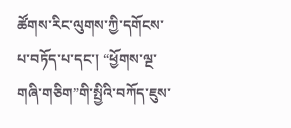ཚོགས་རིང་ལུགས་ཀྱི་དགོངས་པ་བཏོད་པ་དང་། “ཕྱོགས་ལྔ་གཞི་གཅིག”གི་སྤྱིའི་བཀོད་ཇུས་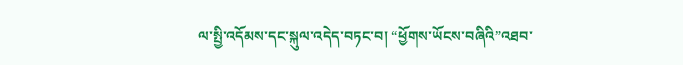ལ་སྤྱི་འདོམས་དང་སྐུལ་འདེད་བཏང་བ། “ཕྱོགས་ཡོངས་བཞིའི”འཐབ་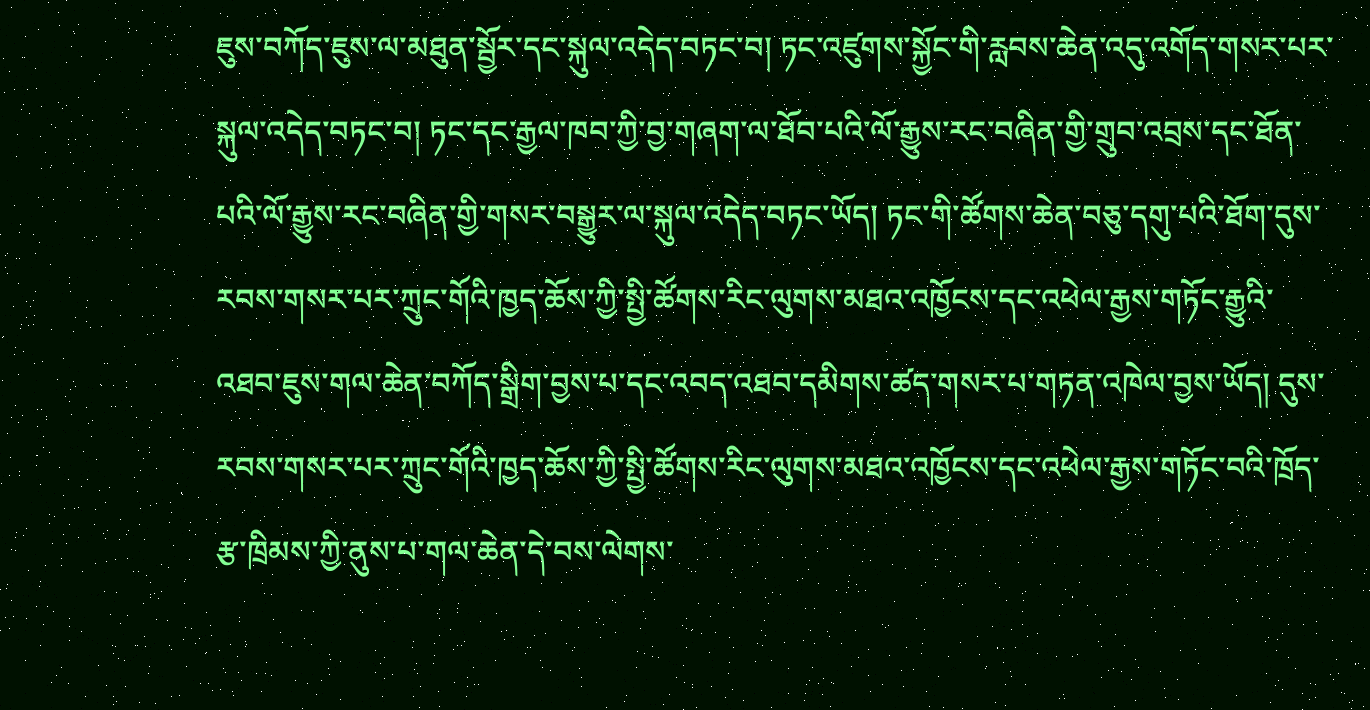ཇུས་བཀོད་ཇུས་ལ་མཐུན་སྦྱོར་དང་སྐུལ་འདེད་བཏང་བ། ཏང་འཛུགས་སྐྱོང་གི་རླབས་ཆེན་འདུ་འགོད་གསར་པར་སྐུལ་འདེད་བཏང་བ། ཏང་དང་རྒྱལ་ཁབ་ཀྱི་བྱ་གཞག་ལ་ཐོབ་པའི་ལོ་རྒྱུས་རང་བཞིན་གྱི་གྲུབ་འབྲས་དང་ཐོན་པའི་ལོ་རྒྱུས་རང་བཞིན་གྱི་གསར་བསྒྱུར་ལ་སྐུལ་འདེད་བཏང་ཡོད། ཏང་གི་ཚོགས་ཆེན་བཅུ་དགུ་པའི་ཐོག་དུས་རབས་གསར་པར་ཀྲུང་གོའི་ཁྱད་ཆོས་ཀྱི་སྤྱི་ཚོགས་རིང་ལུགས་མཐའ་འཁྱོངས་དང་འཕེལ་རྒྱས་གཏོང་རྒྱུའི་འཐབ་ཇུས་གལ་ཆེན་བཀོད་སྒྲིག་བྱས་པ་དང་འབད་འཐབ་དམིགས་ཚད་གསར་པ་གཏན་འཁེལ་བྱས་ཡོད། དུས་རབས་གསར་པར་ཀྲུང་གོའི་ཁྱད་ཆོས་ཀྱི་སྤྱི་ཚོགས་རིང་ལུགས་མཐའ་འཁྱོངས་དང་འཕེལ་རྒྱས་གཏོང་བའི་ཁྲོད་རྩ་ཁྲིམས་ཀྱི་ནུས་པ་གལ་ཆེན་དེ་བས་ལེགས་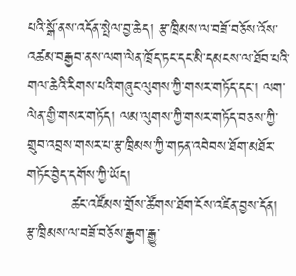པའི་སྒོ་ནས་འདོན་སྤེལ་བྱ་ཆེད། རྩ་ཁྲིམས་ལ་བཟོ་བཅོས་འོས་འཚམ་བརྒྱབ་ནས་ལག་ལེན་ཁྲོད་ཏང་དང་མི་དམངས་ལ་ཐོབ་པའི་གལ་ཆེའི་རིགས་པའི་གཞུང་ལུགས་ཀྱི་གསར་གཏོད་དང་། ལག་ལེན་གྱི་གསར་གཏོད། ལམ་ལུགས་ཀྱི་གསར་གཏོད་བཅས་ཀྱི་གྲུབ་འབྲས་གསར་པ་རྩ་ཁྲིམས་ཀྱི་གཏན་འབེབས་ཐོག་མཐོར་གཏོང་བྱེད་དགོས་ཀྱི་ཡོད།
         ཚང་འཛོམས་གྲོས་ཚོགས་ཐོག་ངོས་འཛིན་བྱས་དོན། རྩ་ཁྲིམས་ལ་བཟོ་བཅོས་རྒྱག་རྒྱུ་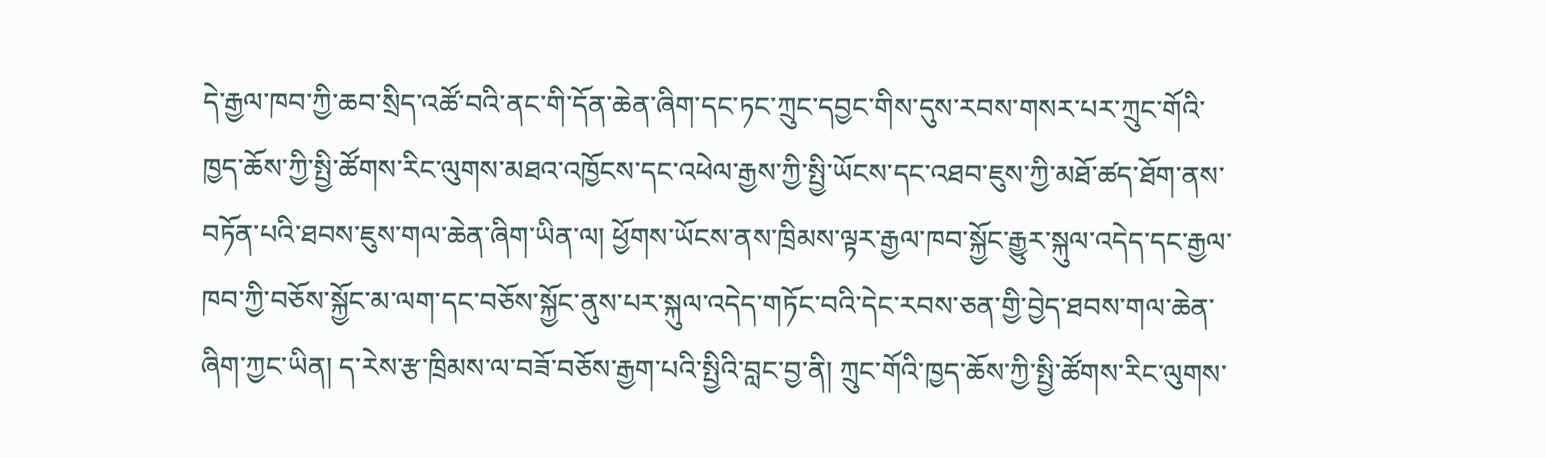དེ་རྒྱལ་ཁབ་ཀྱི་ཆབ་སྲིད་འཚོ་བའི་ནང་གི་དོན་ཆེན་ཞིག་དང་ཏང་ཀྲུང་དབྱང་གིས་དུས་རབས་གསར་པར་ཀྲུང་གོའི་ཁྱད་ཆོས་ཀྱི་སྤྱི་ཚོགས་རིང་ལུགས་མཐའ་འཁྱོངས་དང་འཕེལ་རྒྱས་ཀྱི་སྤྱི་ཡོངས་དང་འཐབ་ཇུས་ཀྱི་མཐོ་ཚད་ཐོག་ནས་བཏོན་པའི་ཐབས་ཇུས་གལ་ཆེན་ཞིག་ཡིན་ལ། ཕྱོགས་ཡོངས་ནས་ཁྲིམས་ལྟར་རྒྱལ་ཁབ་སྐྱོང་རྒྱུར་སྐུལ་འདེད་དང་རྒྱལ་ཁབ་ཀྱི་བཅོས་སྐྱོང་མ་ལག་དང་བཅོས་སྐྱོང་ནུས་པར་སྐུལ་འདེད་གཏོང་བའི་དེང་རབས་ཅན་གྱི་བྱེད་ཐབས་གལ་ཆེན་ཞིག་ཀྱང་ཡིན། ད་རེས་རྩ་ཁྲིམས་ལ་བཟོ་བཅོས་རྒྱག་པའི་སྤྱིའི་བླང་བྱ་ནི། ཀྲུང་གོའི་ཁྱད་ཆོས་ཀྱི་སྤྱི་ཚོགས་རིང་ལུགས་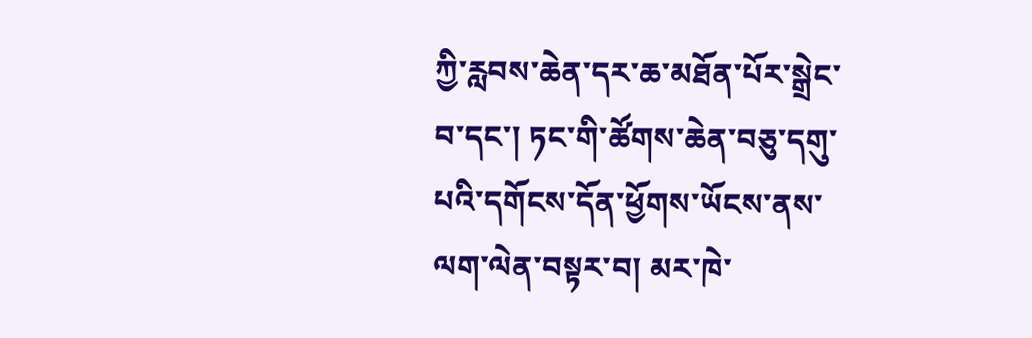ཀྱི་རླབས་ཆེན་དར་ཆ་མཐོན་པོར་སྒྲེང་བ་དང་། ཏང་གི་ཚོགས་ཆེན་བཅུ་དགུ་པའི་དགོངས་དོན་ཕྱོགས་ཡོངས་ནས་ལག་ལེན་བསྟར་བ། མར་ཁེ་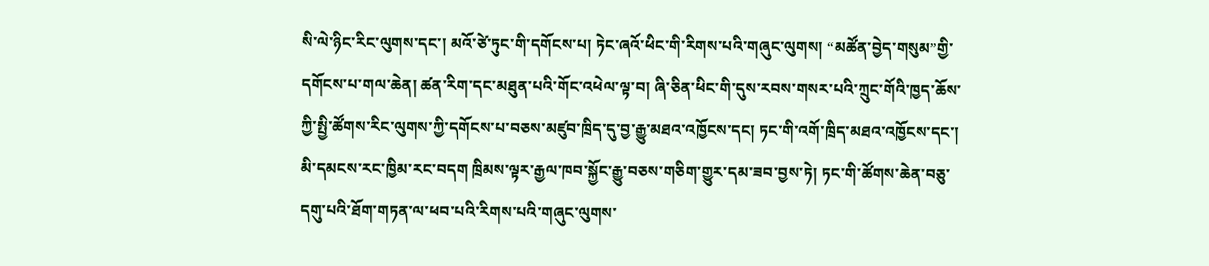སི་ལེ་ཉིང་རིང་ལུགས་དང་། མའོ་ཙེ་ཏུང་གི་དགོངས་པ། ཏེང་ཞའོ་ཕིང་གི་རིགས་པའི་གཞུང་ལུགས། “མཚོན་བྱེད་གསུམ”གྱི་དགོངས་པ་གལ་ཆེན། ཚན་རིག་དང་མཐུན་པའི་གོང་འཕེལ་ལྟ་བ། ཞི་ཅིན་ཕིང་གི་དུས་རབས་གསར་པའི་ཀྲུང་གོའི་ཁྱད་ཆོས་ཀྱི་སྤྱི་ཚོགས་རིང་ལུགས་ཀྱི་དགོངས་པ་བཅས་མཛུབ་ཁྲིད་དུ་བྱ་རྒྱུ་མཐའ་འཁྱོངས་དང། ཏང་གི་འགོ་ཁྲིད་མཐའ་འཁྱོངས་དང་། མི་དམངས་རང་ཁྱིམ་རང་བདག ཁྲིམས་ལྟར་རྒྱལ་ཁབ་སྐྱོང་རྒྱུ་བཅས་གཅིག་གྱུར་དམ་ཟབ་བྱས་ཏེ། ཏང་གི་ཚོགས་ཆེན་བཅུ་དགུ་པའི་ཐོག་གཏན་ལ་ཕབ་པའི་རིགས་པའི་གཞུང་ལུགས་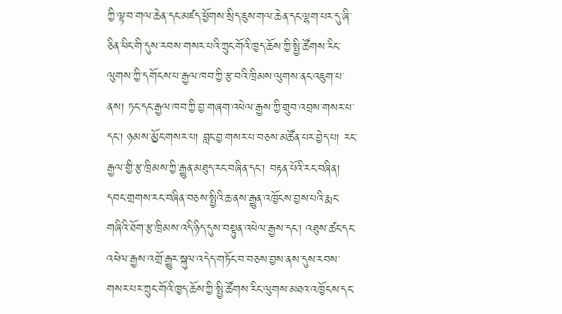ཀྱི་ལྟ་བ་གལ་ཆེན་དང་མཛད་ཕྱོགས་སྲིད་ཇུས་གལ་ཆེན་དང་ལྷག་པར་དུ་ཞི་ཅིན་ཕིང་གི་དུས་རབས་གསར་པའི་ཀྲུང་གོའི་ཁྱད་ཆོས་ཀྱི་སྤྱི་ཚོགས་རིང་ལུགས་ཀྱི་དགོངས་པ་རྒྱལ་ཁབ་ཀྱི་རྩ་བའི་ཁྲིམས་ལུགས་ནང་འཇུག་པ་ནས། ཏང་དང་རྒྱལ་ཁབ་ཀྱི་བྱ་གཞག་འཕེལ་རྒྱས་ཀྱི་གྲུབ་འབྲས་གསར་པ་དང་། ཉམས་མྱོང་གསར་པ། བླང་བྱ་གསར་པ་བཅས་མཚོན་པར་བྱེད་པ། རང་རྒྱལ་གྱི་རྩ་ཁྲིམས་ཀྱི་རྒྱུན་མཐུད་རང་བཞིན་དང་། བརྟན་པོའི་རང་བཞིན། དབང་གྲགས་རང་བཞིན་བཅས་སྤྱིའི་ཆ་ནས་རྒྱུན་འཁྱོངས་བྱས་པའི་རྨང་གཞིའི་ཐོག་རྩ་ཁྲིམས་འདི་ཉིད་དུས་བསྟུན་འཕེལ་རྒྱས་དང་། འཐུས་ཚང་དང་འཕེལ་རྒྱས་འགྲོ་རྒྱུར་སྐུལ་འདེད་གཏོང་བ་བཅས་བྱས་ནས་དུས་རབས་གསར་པར་ཀྲུང་གོའི་ཁྱད་ཆོས་ཀྱི་སྤྱི་ཚོགས་རིང་ལུགས་མཐའ་འཁྱོངས་དང་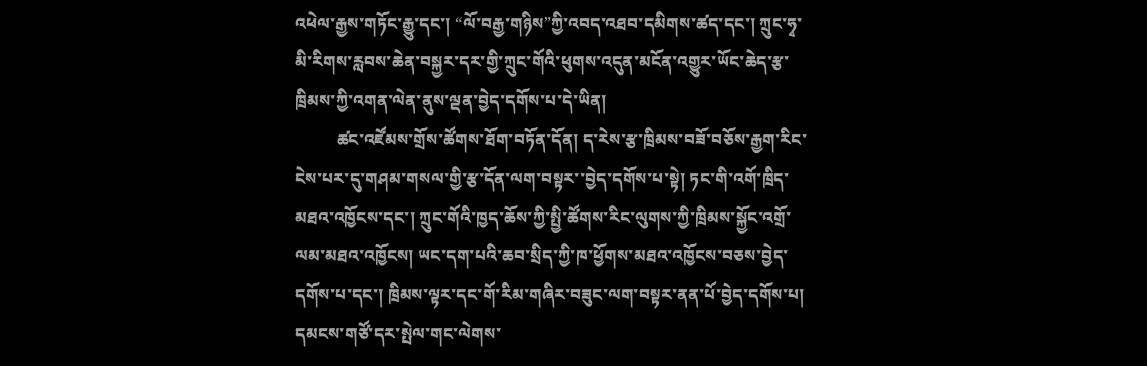འཕེལ་རྒྱས་གཏོང་རྒྱུ་དང་། “ལོ་བརྒྱ་གཉིས”ཀྱི་འབད་འཐབ་དམིགས་ཚད་དང་། ཀྲུང་ཧྭ་མི་རིགས་རླབས་ཆེན་བསྐྱར་དར་གྱི་ཀྲུང་གོའི་ཕུགས་འདུན་མངོན་འགྱུར་ཡོང་ཆེད་རྩ་ཁྲིམས་ཀྱི་འགན་ལེན་ནུས་ལྡན་བྱེད་དགོས་པ་དེ་ཡིན།
          ཚང་འཛོམས་གྲོས་ཚོགས་ཐོག་བཏོན་དོན། ད་རེས་རྩ་ཁྲིམས་བཟོ་བཅོས་རྒྱག་རིང་ངེས་པར་དུ་གཤམ་གསལ་གྱི་རྩ་དོན་ལག་བསྟར་་བྱེད་དགོས་པ་སྟེ། ཏང་གི་འགོ་ཁྲིད་མཐའ་འཁྱོངས་དང་། ཀྲུང་གོའི་ཁྱད་ཆོས་ཀྱི་སྤྱི་ཚོགས་རིང་ལུགས་ཀྱི་ཁྲིམས་སྐྱོང་འགྲོ་ལམ་མཐའ་འཁྱོངས། ཡང་དག་པའི་ཆབ་སྲིད་ཀྱི་ཁ་ཕྱོགས་མཐའ་འཁྱོངས་བཅས་བྱེད་དགོས་པ་དང་། ཁྲིམས་ལྟར་དང་གོ་རིམ་གཞིར་བཟུང་ལག་བསྟར་ནན་པོ་བྱེད་དགོས་པ། དམངས་གཙོ་དར་སྤེལ་གང་ལེགས་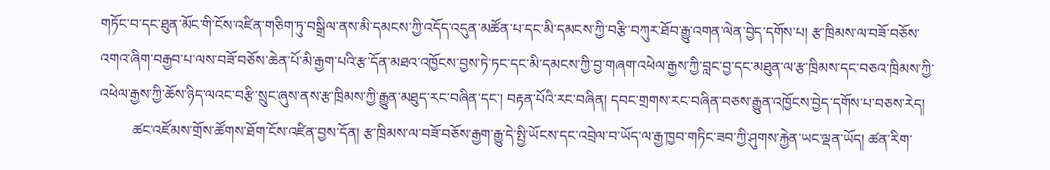གཏོང་བ་དང་ཐུན་མོང་གི་ངོས་འཛིན་གཅིག་ཏུ་བསྒྲིལ་ནས་མི་དམངས་ཀྱི་འདོད་འདུན་མཚོན་པ་དང་མི་དམངས་ཀྱི་བརྩི་བཀུར་ཐོབ་རྒྱུ་འགན་ལེན་བྱེད་དགོས་པ། རྩ་ཁྲིམས་ལ་བཟོ་བཅོས་འགའ་ཞིག་བརྒྱབ་པ་ལས་བཟོ་བཅོས་ཆེན་པོ་མི་རྒྱག་པའི་རྩ་དོན་མཐའ་འཁྱོངས་བྱས་ཏེ་ཏང་དང་མི་དམངས་ཀྱི་བྱ་གཞག་འཕེལ་རྒྱས་ཀྱི་བླང་བྱ་དང་མཐུན་ལ་རྩ་ཁྲིམས་དང་བཅའ་ཁྲིམས་ཀྱི་འཕེལ་རྒྱས་ཀྱི་ཆོས་ཉིད་ལའང་བརྩི་སྲུང་ཞུས་ནས་རྩ་ཁྲིམས་ཀྱི་རྒྱུན་མཐུད་རང་བཞིན་དང་། བརྟན་པོའི་རང་བཞིན། དབང་གྲགས་རང་བཞིན་བཅས་རྒྱུན་འཁྱོངས་བྱེད་དགོས་པ་བཅས་རེད།
         ཚང་འཛོམས་གྲོས་ཚོགས་ཐོག་ངོས་འཛིན་བྱས་དོན། རྩ་ཁྲིམས་ལ་བཟོ་བཅོས་རྒྱག་རྒྱུ་དེ་སྤྱི་ཡོངས་དང་འབྲེལ་བ་ཡོད་ལ་རྒྱ་ཁྱབ་གཏིང་ཟབ་ཀྱི་ཤུགས་རྐྱེན་ཡང་ལྡན་ཡོད། ཚན་རིག་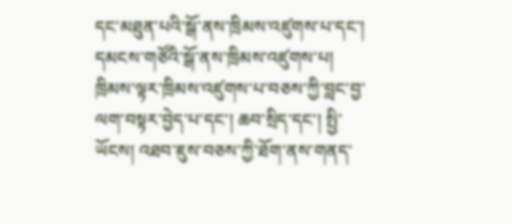དང་མཐུན་པའི་སྒོ་ནས་ཁྲིམས་འཛུགས་པ་དང་། དམངས་གཙོའི་སྒོ་ནས་ཁྲིམས་འཛུགས་པ། ཁྲིམས་ལྟར་ཁྲིམས་འཛུགས་པ་བཅས་ཀྱི་བླང་བྱ་ལག་བསྟར་བྱེད་པ་དང་། ཆབ་སྲིད་དང་། སྤྱི་ཡོངས། འཐབ་ཇུས་བཅས་ཀྱི་ཐོག་ནས་གནད་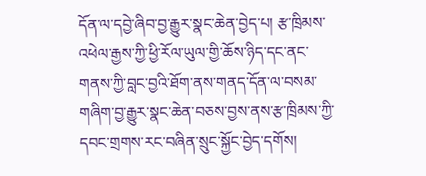དོན་ལ་དབྱེ་ཞིབ་བྱ་རྒྱུར་སྣང་ཆེན་བྱེད་པ། རྩ་ཁྲིམས་འཕེལ་རྒྱས་ཀྱི་ཕྱི་རོལ་ཡུལ་གྱི་ཆོས་ཉིད་དང་ནང་གནས་ཀྱི་བླང་བྱའི་ཐོག་ནས་གནད་དོན་ལ་བསམ་གཞིག་བྱ་རྒྱུར་སྣང་ཆེན་བཅས་བྱས་ནས་རྩ་ཁྲིམས་ཀྱི་དབང་གྲགས་རང་བཞིན་སྲུང་སྐྱོང་བྱེད་དགོས།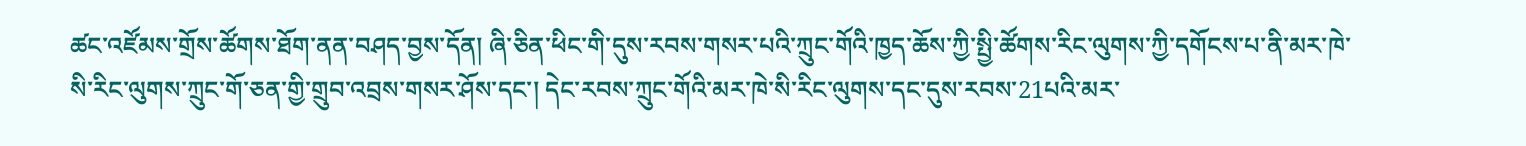ཚང་འཛོམས་གྲོས་ཚོགས་ཐོག་ནན་བཤད་བྱས་དོན། ཞི་ཅིན་ཕིང་གི་དུས་རབས་གསར་པའི་ཀྲུང་གོའི་ཁྱད་ཆོས་ཀྱི་སྤྱི་ཚོགས་རིང་ལུགས་ཀྱི་དགོངས་པ་ནི་མར་ཁེ་སི་རིང་ལུགས་ཀྲུང་གོ་ཅན་གྱི་གྲུབ་འབྲས་གསར་ཤོས་དང་། དེང་རབས་ཀྲུང་གོའི་མར་ཁེ་སི་རིང་ལུགས་དང་དུས་རབས་21པའི་མར་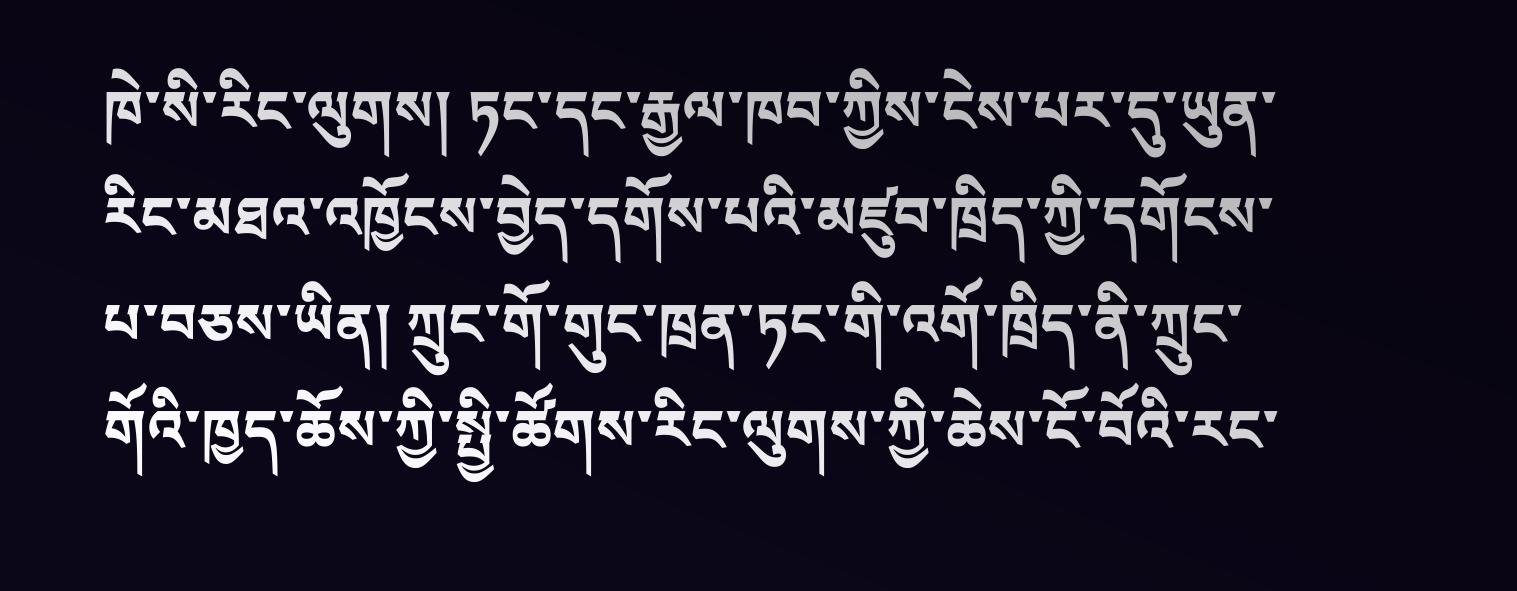ཁེ་སི་རིང་ལུགས། ཏང་དང་རྒྱལ་ཁབ་ཀྱིས་ངེས་པར་དུ་ཡུན་རིང་མཐའ་འཁྱོངས་བྱེད་དགོས་པའི་མཛུབ་ཁྲིད་ཀྱི་དགོངས་པ་བཅས་ཡིན། ཀྲུང་གོ་གུང་ཁྲན་ཏང་གི་འགོ་ཁྲིད་ནི་ཀྲུང་གོའི་ཁྱད་ཆོས་ཀྱི་སྤྱི་ཚོགས་རིང་ལུགས་ཀྱི་ཆེས་ངོ་བོའི་རང་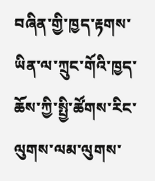བཞིན་གྱི་ཁྱད་རྟགས་ཡིན་ལ་ཀྲུང་གོའི་ཁྱད་ཆོས་ཀྱི་སྤྱི་ཚོགས་རིང་ལུགས་ལམ་ལུགས་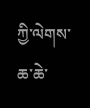ཀྱི་ལེགས་ཆ་ཆེ་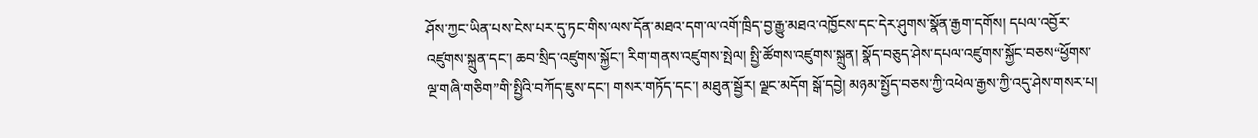ཤོས་ཀྱང་ཡིན་པས་ངེས་པར་དུ་ཏང་གིས་ལས་དོན་མཐའ་དག་ལ་འགོ་ཁྲིད་བྱ་རྒྱུ་མཐའ་འཁྱོངས་དང་དེར་ཤུགས་སྣོན་རྒྱག་དགོས། དཔལ་འབྱོར་འཛུགས་སྐྲུན་དང་། ཆབ་སྲིད་འཛུགས་སྐྱོང་། རིག་གནས་འཛུགས་སྤེལ། སྤྱི་ཚོགས་འཛུགས་སྐྲུན། སྣོད་བཅུད་ཤེས་དཔལ་འཛུགས་སྐྱོང་བཅས“ཕྱོགས་ལྔ་གཞི་གཅིག”གི་སྤྱིའི་བཀོད་ཇུས་དང་། གསར་གཏོད་དང་། མཐུན་སྦྱོར། ལྗང་མདོག སྒོ་དབྱེ། མཉམ་སྤྱོད་བཅས་ཀྱི་འཕེལ་རྒྱས་ཀྱི་འདུ་ཤེས་གསར་པ།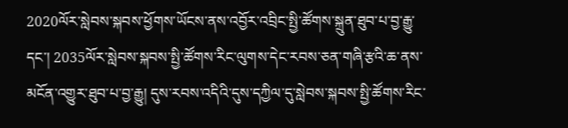2020ལོར་སླེབས་སྐབས་ཕྱོགས་ཡོངས་ནས་འབྱོར་འབྲིང་སྤྱི་ཚོགས་སྐྲུན་ཐུབ་པ་བྱ་རྒྱུ་དང་། 2035ལོར་སླེབས་སྐབས་སྤྱི་ཚོགས་རིང་ལུགས་དེང་རབས་ཅན་གཞི་རྩའི་ཆ་ནས་མངོན་འགྱུར་ཐུབ་པ་བྱ་རྒྱུ། དུས་རབས་འདིའི་དུས་དཀྱིལ་དུ་སླེབས་སྐབས་སྤྱི་ཚོགས་རིང་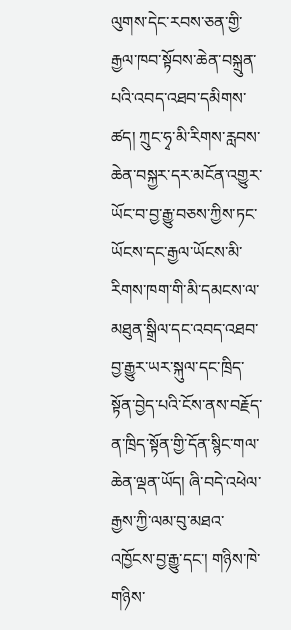ལུགས་དེང་རབས་ཅན་གྱི་རྒྱལ་ཁབ་སྟོབས་ཆེན་བསྐྲུན་པའི་འབད་འཐབ་དམིགས་ཚད། ཀྲུང་ཧྭ་མི་རིགས་རླབས་ཆེན་བསྐྱར་དར་མངོན་འགྱུར་ཡོང་བ་བྱ་རྒྱུ་བཅས་ཀྱིས་ཏང་ཡོངས་དང་རྒྱལ་ཡོངས་མི་རིགས་ཁག་གི་མི་དམངས་ལ་མཐུན་སྒྲིལ་དང་འབད་འཐབ་བྱ་རྒྱུར་ཡར་སྐུལ་དང་ཁྲིད་སྟོན་བྱེད་པའི་ངོས་ནས་བརྗོད་ན་ཁྲིད་སྟོན་གྱི་དོན་སྙིང་གལ་ཆེན་ལྡན་ཡོད། ཞི་བདེ་འཕེལ་རྒྱས་ཀྱི་ལམ་བུ་མཐའ་འཁྱོངས་བྱ་རྒྱུ་དང་། གཉིས་ཁེ་གཉིས་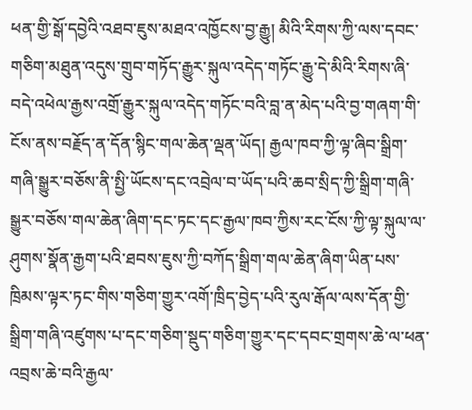ཕན་གྱི་སྒོ་དབྱེའི་འཐབ་ཇུས་མཐའ་འཁྱོངས་བྱ་རྒྱུ། མིའི་རིགས་ཀྱི་ལས་དབང་གཅིག་མཐུན་འདུས་གྲུབ་གཏོད་རྒྱུར་སྐུལ་འདེད་གཏོང་རྒྱུ་དེ་མིའི་རིགས་ཞི་བདེ་འཕེལ་རྒྱས་འགྲོ་རྒྱུར་སྐུལ་འདེད་གཏོང་བའི་བླ་ན་མེད་པའི་བྱ་གཞག་གི་ངོས་ནས་བརྗོད་ན་དོན་སྙིང་གལ་ཆེན་ལྡན་ཡོད། རྒྱལ་ཁབ་ཀྱི་ལྟ་ཞིབ་སྒྲིག་གཞི་སྒྱུར་བཅོས་ནི་སྤྱི་ཡོངས་དང་འབྲེལ་བ་ཡོད་པའི་ཆབ་སྲིད་ཀྱི་སྒྲིག་གཞི་སྒྱུར་བཅོས་གལ་ཆེན་ཞིག་དང་ཏང་དང་རྒྱལ་ཁབ་ཀྱིས་རང་ངོས་ཀྱི་ལྟ་སྐུལ་ལ་ཤུགས་སྣོན་རྒྱག་པའི་ཐབས་ཇུས་ཀྱི་བཀོད་སྒྲིག་གལ་ཆེན་ཞིག་ཡིན་པས་ཁྲིམས་ལྟར་ཏང་གིས་གཅིག་གྱུར་འགོ་ཁྲིད་བྱེད་པའི་རུལ་རྒོལ་ལས་དོན་གྱི་སྒྲིག་གཞི་འཛུགས་པ་དང་གཅིག་སྡུད་གཅིག་གྱུར་དང་དབང་གྲགས་ཆེ་ལ་ཕན་འབྲས་ཆེ་བའི་རྒྱལ་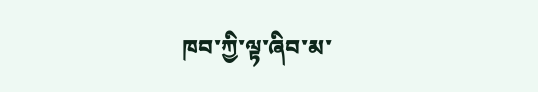ཁབ་ཀྱི་ལྟ་ཞིབ་མ་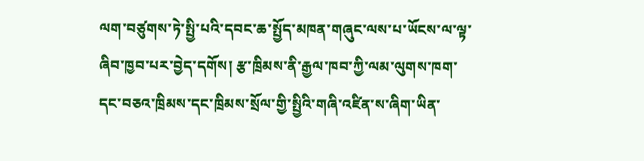ལག་བཙུགས་ཏེ་སྤྱི་པའི་དབང་ཆ་སྤྱོད་མཁན་གཞུང་ལས་པ་ཡོངས་ལ་ལྟ་ཞིབ་ཁྱབ་པར་བྱེད་དགོས། རྩ་ཁྲིམས་ནི་རྒྱལ་ཁབ་ཀྱི་ལམ་ལུགས་ཁག་དང་བཅའ་ཁྲིམས་དང་ཁྲིམས་སྲོལ་གྱི་སྤྱིའི་གཞི་འཛིན་ས་ཞིག་ཡིན་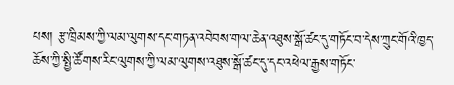པས། རྩ་ཁྲིམས་ཀྱི་ལམ་ལུགས་དང་གཏན་འབེབས་གལ་ཆེན་འཐུས་སྒོ་ཚང་དུ་གཏོང་བ་དེས་ཀྲུང་གོའི་ཁྱད་ཆོས་ཀྱི་སྤྱི་ཚོགས་རིང་ལུགས་ཀྱི་ལམ་ལུགས་འཐུས་སྒོ་ཚང་དུ་དང་འཕེལ་རྒྱས་གཏོང་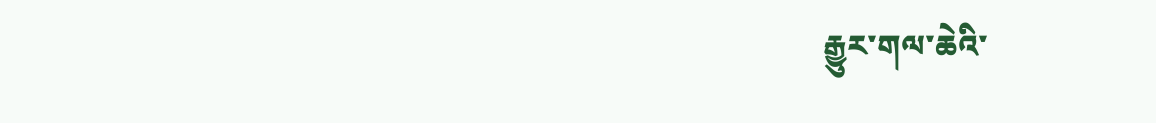རྒྱུར་གལ་ཆེའི་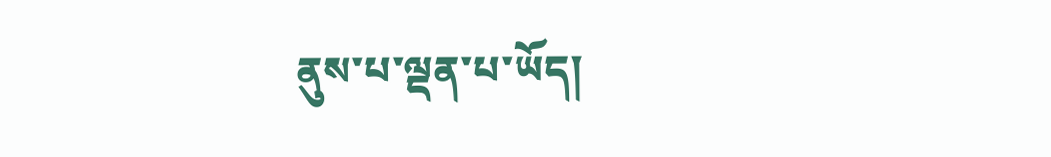ནུས་པ་ལྡན་པ་ཡོད།